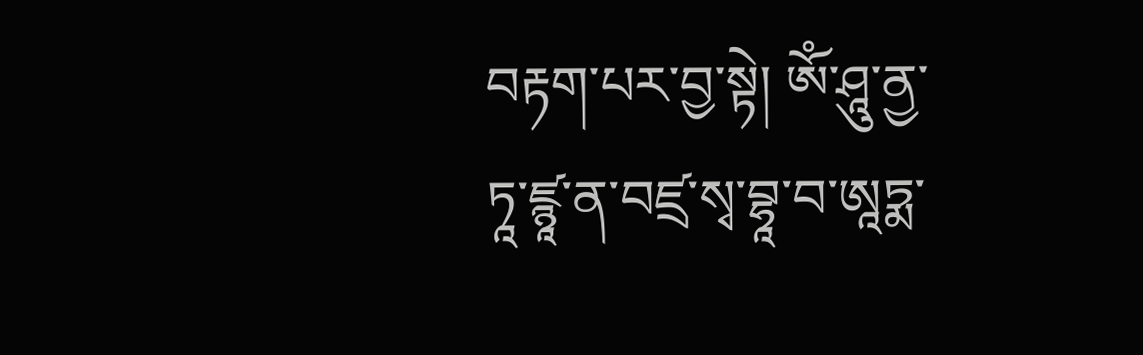བརྟག་པར་བྱ་སྟེ། ཨོཾ་ཤཱུ་ནྱ་ཏཱ་ཛྙཱ་ན་བཛྲ་སྭ་བྷཱ་བ་ཨཱཏྨ་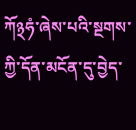ཀོ྅ཧཾ་ཞེས་པའི་སྔགས་ཀྱི་དོན་མངོན་དུ་བྱེད་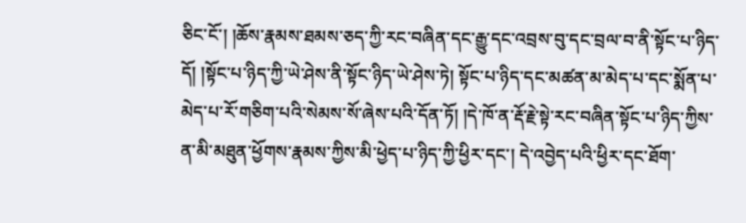ཅིང་ངོ་། །ཆོས་རྣམས་ཐམས་ཅད་ཀྱི་རང་བཞིན་དང་རྒྱུ་དང་འབྲས་བུ་དང་བྲལ་བ་ནི་སྟོང་པ་ཉིད་དོ། །སྟོང་པ་ཉིད་ཀྱི་ཡེ་ཤེས་ནི་སྟོང་ཉིད་ཡེ་ཤེས་ཏེ། སྟོང་པ་ཉིད་དང་མཚན་མ་མེད་པ་དང་སྨོན་པ་མེད་པ་རོ་གཅིག་པའི་སེམས་སོ་ཞེས་པའི་དོན་ཏོ། །དེ་ཁོ་ན་རྡོ་རྗེ་སྟེ་རང་བཞིན་སྟོང་པ་ཉིད་ཀྱིས་ན་མི་མཐུན་ཕྱོགས་རྣམས་ཀྱིས་མི་ཕྱེད་པ་ཉིད་ཀྱི་ཕྱིར་དང་། དེ་འབྱེད་པའི་ཕྱིར་དང་ཐོག་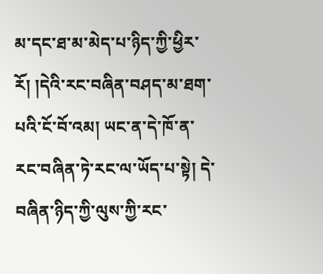མ་དང་ཐ་མ་མེད་པ་ཉིད་ཀྱི་ཕྱིར་རོ། །དེའི་རང་བཞིན་བཤད་མ་ཐག་པའི་ངོ་བོ་འམ། ཡང་ན་དེ་ཁོ་ན་རང་བཞིན་ཏེ་རང་ལ་ཡོད་པ་སྟེ། དེ་བཞིན་ཉིད་ཀྱི་ལུས་ཀྱི་རང་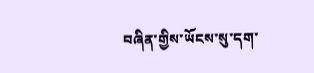བཞིན་གྱིས་ཡོངས་སུ་དག་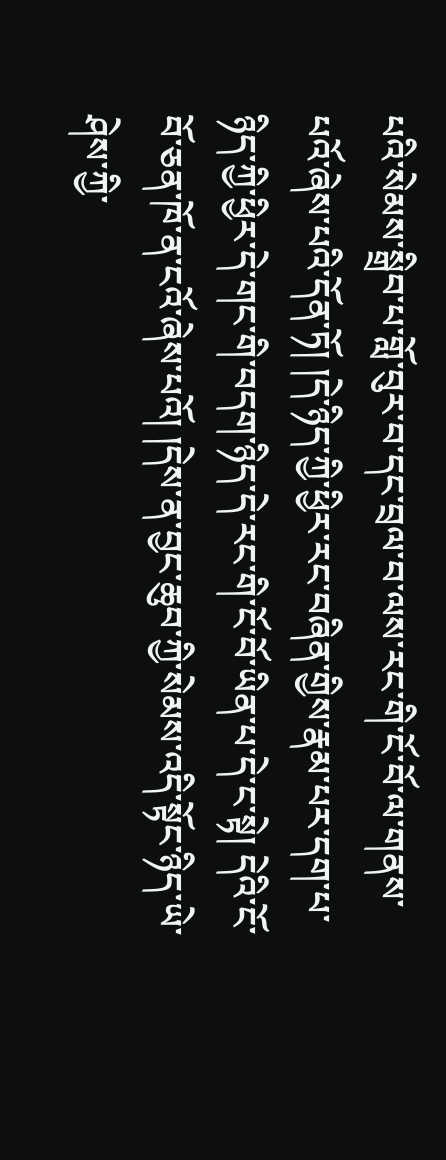པའི་སེམས་སྒྲིབ་པ་གློ་བུར་བ་དང་བྲལ་བ་ལས་རང་གི་ངོ་བོ་ལ་གནས་པའོ་ཞེས་པའི་དོན་ཏོ། །དེ་ཉིད་ཀྱི་ཕྱིར་རང་བཞིན་གྱིས་རྣམ་པར་དག་པ་ཉིད་ཀྱི་ཕྱིར་དེ་གང་གི་བདག་ཉིད་དེ་རང་གི་ངོ་བོ་ཡིན་པ་དེ་ང་སྟེ། དེའི་ངོ་བོ་ཅན་ཁོ་ན་ངའོ་ཞེས་པའོ། །དེས་ན་བྱང་ཆུབ་ཀྱི་སེམས་འདི་སྟོང་ཉིད་ཡེ་ཤེས་ཀྱི་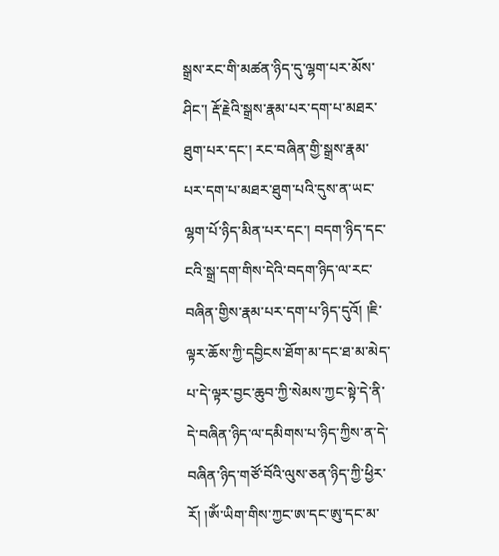སྒྲས་རང་གི་མཚན་ཉིད་དུ་ལྷག་པར་མོས་ཤིང་། རྡོ་རྗེའི་སྒྲས་རྣམ་པར་དག་པ་མཐར་ཐུག་པར་དང་། རང་བཞིན་གྱི་སྒྲས་རྣམ་པར་དག་པ་མཐར་ཐུག་པའི་དུས་ན་ཡང་ལྷག་པོ་ཉིད་མིན་པར་དང་། བདག་ཉིད་དང་ངའི་སྒྲ་དག་གིས་དེའི་བདག་ཉིད་ལ་རང་བཞིན་གྱིས་རྣམ་པར་དག་པ་ཉིད་དུའོ། །ཇི་ལྟར་ཆོས་ཀྱི་དབྱིངས་ཐོག་མ་དང་ཐ་མ་མེད་པ་དེ་ལྟར་བྱང་ཆུབ་ཀྱི་སེམས་ཀྱང་སྟེ་དེ་ནི་དེ་བཞིན་ཉིད་ལ་དམིགས་པ་ཉིད་ཀྱིས་ན་དེ་བཞིན་ཉིད་གཙོ་བོའི་ལུས་ཅན་ཉིད་ཀྱི་ཕྱིར་རོ། །ཨོཾ་ཡིག་གིས་ཀྱང་ཨ་དང་ཨུ་དང་མ་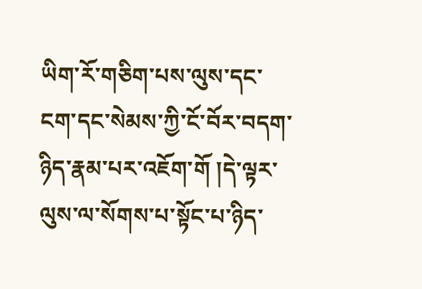ཡིག་རོ་གཅིག་པས་ལུས་དང་ངག་དང་སེམས་ཀྱི་ངོ་བོར་བདག་ཉིད་རྣམ་པར་འཇོག་གོ །དེ་ལྟར་ལུས་ལ་སོགས་པ་སྟོང་པ་ཉིད་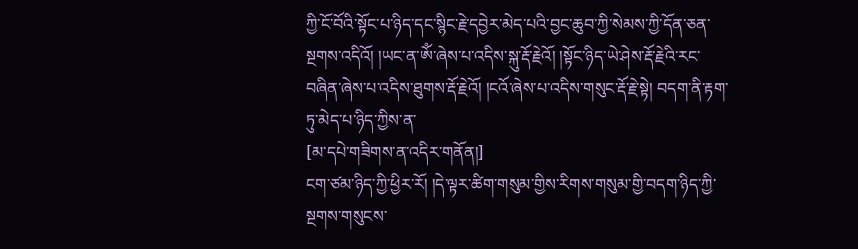ཀྱི་ངོ་བོའི་སྟོང་པ་ཉིད་དང་སྙིང་རྗེ་དབྱེར་མེད་པའི་བྱང་ཆུབ་ཀྱི་སེམས་ཀྱི་དོན་ཅན་སྔགས་འདིའོ། །ཡང་ན་ཨོཾ་ཞེས་པ་འདིས་སྐུ་རྡོ་རྗེའོ། །སྟོང་ཉིད་ཡེ་ཤེས་རྡོ་རྗེའི་རང་བཞིན་ཞེས་པ་འདིས་ཐུགས་རྡོ་རྗེའོ། །ངའོ་ཞེས་པ་འདིས་གསུང་རྡོ་རྗེ་སྟེ། བདག་ནི་རྟག་ཏུ་མེད་པ་ཉིད་ཀྱིས་ན་
[མ་དཔེ་གཟིགས་ན་འདིར་གནོན།]
ངག་ཙམ་ཉིད་ཀྱི་ཕྱིར་རོ། །དེ་ལྟར་ཚིག་གསུམ་གྱིས་རིགས་གསུམ་གྱི་བདག་ཉིད་ཀྱི་སྔགས་གསུངས་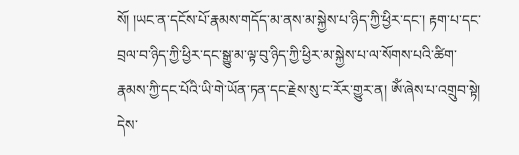སོ། །ཡང་ན་དངོས་པོ་རྣམས་གདོད་མ་ནས་མ་སྐྱེས་པ་ཉིད་ཀྱི་ཕྱིར་དང་། རྟག་པ་དང་བྲལ་བ་ཉིད་ཀྱི་ཕྱིར་དང་སྒྱུ་མ་ལྟ་བུ་ཉིད་ཀྱི་ཕྱིར་མ་སྐྱེས་པ་ལ་སོགས་པའི་ཚིག་རྣམས་ཀྱི་དང་པོའི་ཡི་གེ་ཡོན་ཏན་དང་རྗེས་སུ་ང་རོར་གྱུར་ན། ཨོཾ་ཞེས་པ་འགྲུབ་སྟེ། དེས་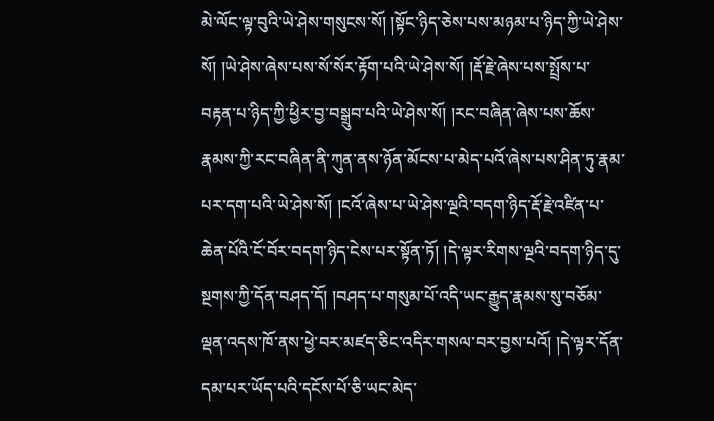མེ་ལོང་ལྟ་བུའི་ཡེ་ཤེས་གསུངས་སོ། །སྟོང་ཉིད་ཅེས་པས་མཉམ་པ་ཉིད་ཀྱི་ཡེ་ཤེས་སོ། །ཡེ་ཤེས་ཞེས་པས་སོ་སོར་རྟོག་པའི་ཡེ་ཤེས་སོ། །རྡོ་རྗེ་ཞེས་པས་སྤྲོས་པ་བརྟན་པ་ཉིད་ཀྱི་ཕྱིར་བྱ་བསྒྲུབ་པའི་ཡེ་ཤེས་སོ། །རང་བཞིན་ཞེས་པས་ཆོས་རྣམས་ཀྱི་རང་བཞིན་ནི་ཀུན་ནས་ཉོན་མོངས་པ་མེད་པའོ་ཞེས་པས་ཤིན་ཏུ་རྣམ་པར་དག་པའི་ཡེ་ཤེས་སོ། །ངའོ་ཞེས་པ་ཡེ་ཤེས་ལྔའི་བདག་ཉིད་རྡོ་རྗེ་འཛིན་པ་ཆེན་པོའི་ངོ་བོར་བདག་ཉིད་ངེས་པར་སྟོན་ཏོ། །དེ་ལྟར་རིགས་ལྔའི་བདག་ཉིད་དུ་སྔགས་ཀྱི་དོན་བཤད་དོ། །བཤད་པ་གསུམ་པོ་འདི་ཡང་རྒྱུད་རྣམས་སུ་བཅོམ་ལྡན་འདས་ཁོ་ནས་ཕྱེ་བར་མཛད་ཅིང་འདིར་གསལ་བར་བྱས་པའོ། །དེ་ལྟར་དོན་དམ་པར་ཡོད་པའི་དངོས་པོ་ཅི་ཡང་མེད་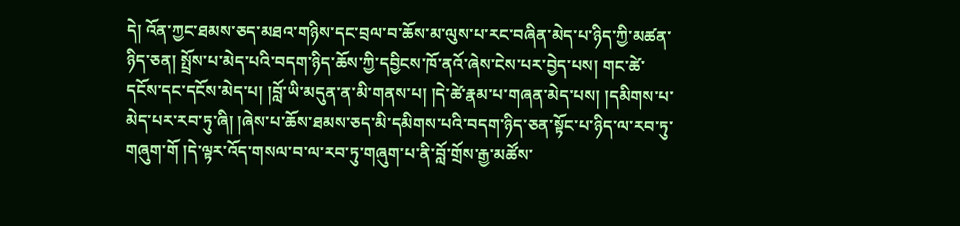དེ། འོན་ཀྱང་ཐམས་ཅད་མཐའ་གཉིས་དང་བྲལ་བ་ཆོས་མ་ལུས་པ་རང་བཞིན་མེད་པ་ཉིད་ཀྱི་མཚན་ཉིད་ཅན། སྤྲོས་པ་མེད་པའི་བདག་ཉིད་ཆོས་ཀྱི་དབྱིངས་ཁོ་ནའོ་ཞེས་ངེས་པར་བྱེད་པས། གང་ཚེ་དངོས་དང་དངོས་མེད་པ། །བློ་ཡི་མདུན་ན་མི་གནས་པ། །དེ་ཚེ་རྣམ་པ་གཞན་མེད་པས། །དམིགས་པ་མེད་པར་རབ་ཏུ་ཞི། །ཞེས་པ་ཆོས་ཐམས་ཅད་མི་དམིགས་པའི་བདག་ཉིད་ཅན་སྟོང་པ་ཉིད་ལ་རབ་ཏུ་གཞུག་གོ །དེ་ལྟར་འོད་གསལ་བ་ལ་རབ་ཏུ་གཞུག་པ་ནི་བློ་གྲོས་རྒྱ་མཚོས་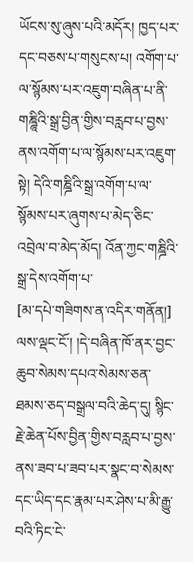ཡོངས་སུ་ཞུས་པའི་མདོར། ཁྱད་པར་དང་བཅས་པ་གསུངས་པ། འགོག་པ་ལ་སྙོམས་པར་འཇུག་བཞིན་པ་ནི་གཎྜཱིའི་སྒྲ་བྱིན་གྱིས་བརླབ་པ་བྱས་ནས་འགོག་པ་ལ་སྙོམས་པར་འཇུག་སྟེ། དེའི་གཎྜིའི་སྒྲ་འགོག་པ་ལ་སྙོམས་པར་ཞུགས་པ་མེད་ཅིང་འབྲེལ་བ་མེད་མོད། འོན་ཀྱང་གཎྜིའི་སྒྲ་དེས་འགོག་པ་
[མ་དཔེ་གཟིགས་ན་འདིར་གནོན།]
ལས་ལྡང་ངོ་། །དེ་བཞིན་ཁོ་ནར་བྱང་ཆུབ་སེམས་དཔའ་སེམས་ཅན་ཐམས་ཅད་བསྒྲལ་བའི་ཆེད་དུ། སྙིང་རྗེ་ཆེན་པོས་བྱིན་གྱིས་བརླབ་པ་བྱས་ནས་ཟབ་པ་ཟབ་པར་སྣང་བ་སེམས་དང་ཡིད་དང་རྣམ་པར་ཤེས་པ་མི་རྒྱུ་བའི་ཏིང་ངེ་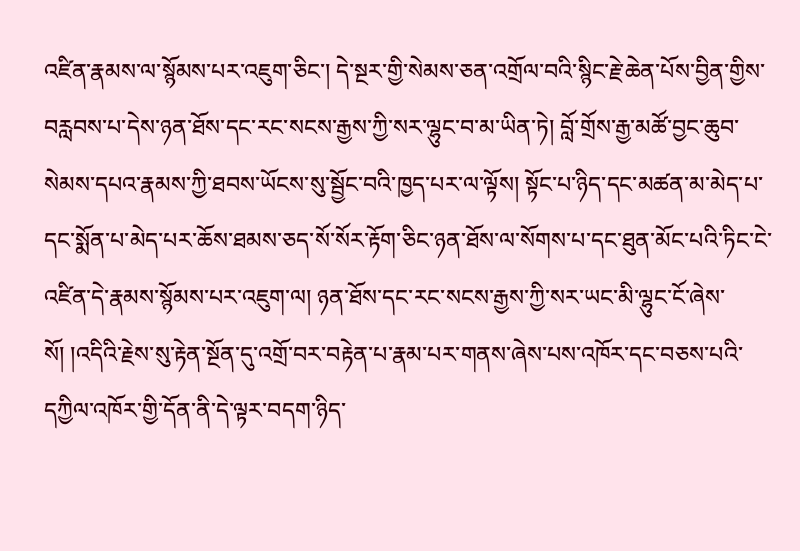འཛིན་རྣམས་ལ་སྙོམས་པར་འཇུག་ཅིང་། དེ་སྔར་གྱི་སེམས་ཅན་འགྲོལ་བའི་སྙིང་རྗེ་ཆེན་པོས་བྱིན་གྱིས་བརླབས་པ་དེས་ཉན་ཐོས་དང་རང་སངས་རྒྱས་ཀྱི་སར་ལྷུང་བ་མ་ཡིན་ཏེ། བློ་གྲོས་རྒྱ་མཚོ་བྱང་ཆུབ་སེམས་དཔའ་རྣམས་ཀྱི་ཐབས་ཡོངས་སུ་སྦྱོང་བའི་ཁྱད་པར་ལ་ལྟོས། སྟོང་པ་ཉིད་དང་མཚན་མ་མེད་པ་དང་སྨོན་པ་མེད་པར་ཆོས་ཐམས་ཅད་སོ་སོར་རྟོག་ཅིང་ཉན་ཐོས་ལ་སོགས་པ་དང་ཐུན་མོང་པའི་ཏིང་ངེ་འཛིན་དེ་རྣམས་སྙོམས་པར་འཇུག་ལ། ཉན་ཐོས་དང་རང་སངས་རྒྱས་ཀྱི་སར་ཡང་མི་ལྷུང་ངོ་ཞེས་སོ། །འདིའི་རྗེས་སུ་རྟེན་སྔོན་དུ་འགྲོ་བར་བརྟེན་པ་རྣམ་པར་གནས་ཞེས་པས་འཁོར་དང་བཅས་པའི་དཀྱིལ་འཁོར་གྱི་དོན་ནི་དེ་ལྟར་བདག་ཉིད་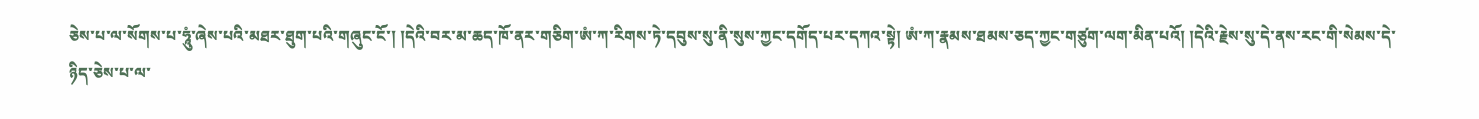ཅེས་པ་ལ་སོགས་པ་ཧཱུཾ་ཞེས་པའི་མཐར་ཐུག་པའི་གཞུང་ངོ་། །དེའི་བར་མ་ཆད་ཁོ་ནར་གཅིག་ཨཾ་ཀ་རིགས་ཏེ་དབུས་སུ་ནི་སུས་ཀྱང་དགོད་པར་དཀའ་སྟེ། ཨཾ་ཀ་རྣམས་ཐམས་ཅད་ཀྱང་གཙུག་ལག་མིན་པའོ། །དེའི་རྗེས་སུ་དེ་ནས་རང་གི་སེམས་དེ་ཉིད་ཅེས་པ་ལ་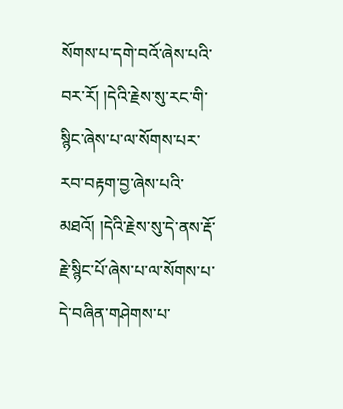སོགས་པ་དགེ་བའོ་ཞེས་པའི་བར་རོ། །དེའི་རྗེས་སུ་རང་གི་སྙིང་ཞེས་པ་ལ་སོགས་པར་རབ་བརྟག་བྱ་ཞེས་པའི་མཐའོ། །དེའི་རྗེས་སུ་དེ་ནས་རྡོ་རྗེ་སྙིང་པོ་ཞེས་པ་ལ་སོགས་པ་དེ་བཞིན་གཤེགས་པ་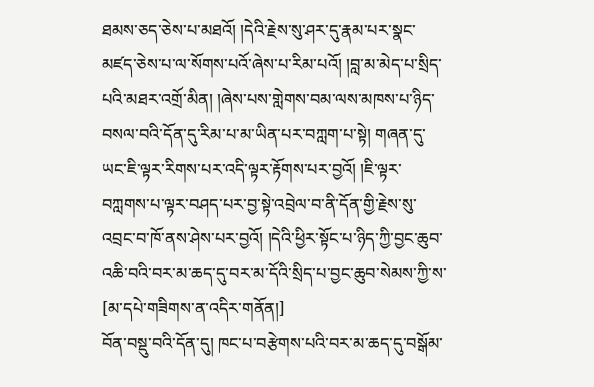ཐམས་ཅད་ཅེས་པ་མཐའོ། །དེའི་རྗེས་སུ་ཤར་དུ་རྣམ་པར་སྣང་མཛད་ཅེས་པ་ལ་སོགས་པའོ་ཞེས་པ་རིམ་པའོ། །བླ་མ་མེད་པ་སྲིད་པའི་མཐར་འགྲོ་མིན། །ཞེས་པས་གླེགས་བམ་ལས་མཁས་པ་ཉིད་བསལ་བའི་དོན་དུ་རིམ་པ་མ་ཡིན་པར་བཀླག་པ་སྟེ། གཞན་དུ་ཡང་ཇི་ལྟར་རིགས་པར་འདི་ལྟར་རྟོགས་པར་བྱའོ། །ཇི་ལྟར་བཀླགས་པ་ལྟར་བཤད་པར་བྱ་སྟེ་འབྲེལ་བ་ནི་དོན་གྱི་རྗེས་སུ་འབྲང་བ་ཁོ་ནས་ཤེས་པར་བྱའོ། །དེའི་ཕྱིར་སྟོང་པ་ཉིད་ཀྱི་བྱང་ཆུབ་འཆི་བའི་བར་མ་ཆད་དུ་བར་མ་དོའི་སྲིད་པ་བྱང་ཆུབ་སེམས་ཀྱི་ས་
[མ་དཔེ་གཟིགས་ན་འདིར་གནོན།]
བོན་བསྡུ་བའི་དོན་དུ། ཁང་པ་བརྩེགས་པའི་བར་མ་ཆད་དུ་བསྒོམ་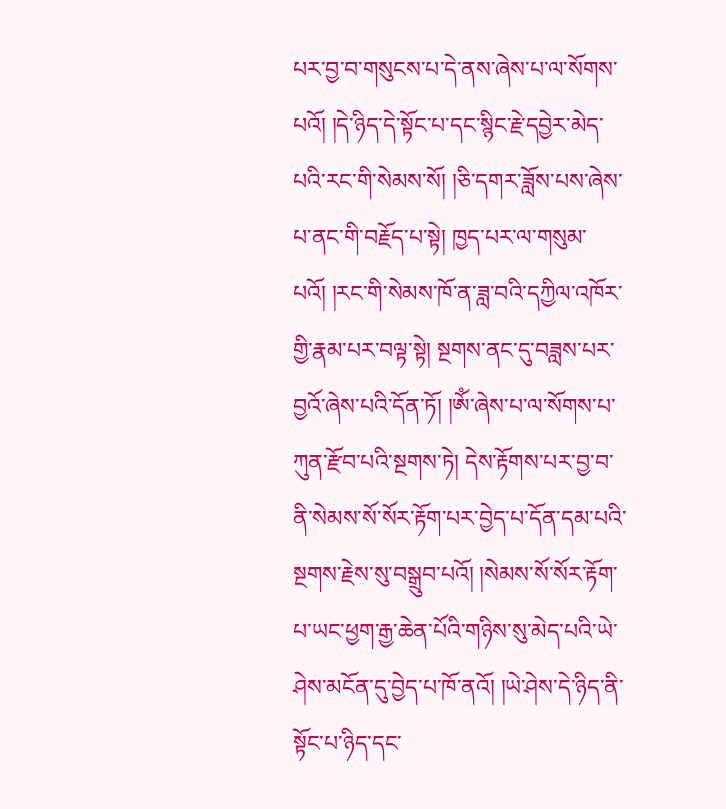པར་བྱ་བ་གསུངས་པ་དེ་ནས་ཞེས་པ་ལ་སོགས་པའོ། །དེ་ཉིད་དེ་སྟོང་པ་དང་སྙིང་རྗེ་དབྱེར་མེད་པའི་རང་གི་སེམས་སོ། །ཅི་དགར་ཟློས་པས་ཞེས་པ་ནང་གི་བརྗོད་པ་སྟེ། ཁྱད་པར་ལ་གསུམ་པའོ། །རང་གི་སེམས་ཁོ་ན་ཟླ་བའི་དཀྱིལ་འཁོར་གྱི་རྣམ་པར་བལྟ་སྟེ། སྔགས་ནང་དུ་བཟླས་པར་བྱའོ་ཞེས་པའི་དོན་ཏོ། །ཨོཾ་ཞེས་པ་ལ་སོགས་པ་ཀུན་རྫོབ་པའི་སྔགས་ཏེ། དེས་རྟོགས་པར་བྱ་བ་ནི་སེམས་སོ་སོར་རྟོག་པར་བྱེད་པ་དོན་དམ་པའི་སྔགས་རྗེས་སུ་བསྒྲུབ་པའོ། །སེམས་སོ་སོར་རྟོག་པ་ཡང་ཕྱག་རྒྱ་ཆེན་པོའི་གཉིས་སུ་མེད་པའི་ཡེ་ཤེས་མངོན་དུ་བྱེད་པ་ཁོ་ནའོ། །ཡེ་ཤེས་དེ་ཉིད་ནི་སྟོང་པ་ཉིད་དང་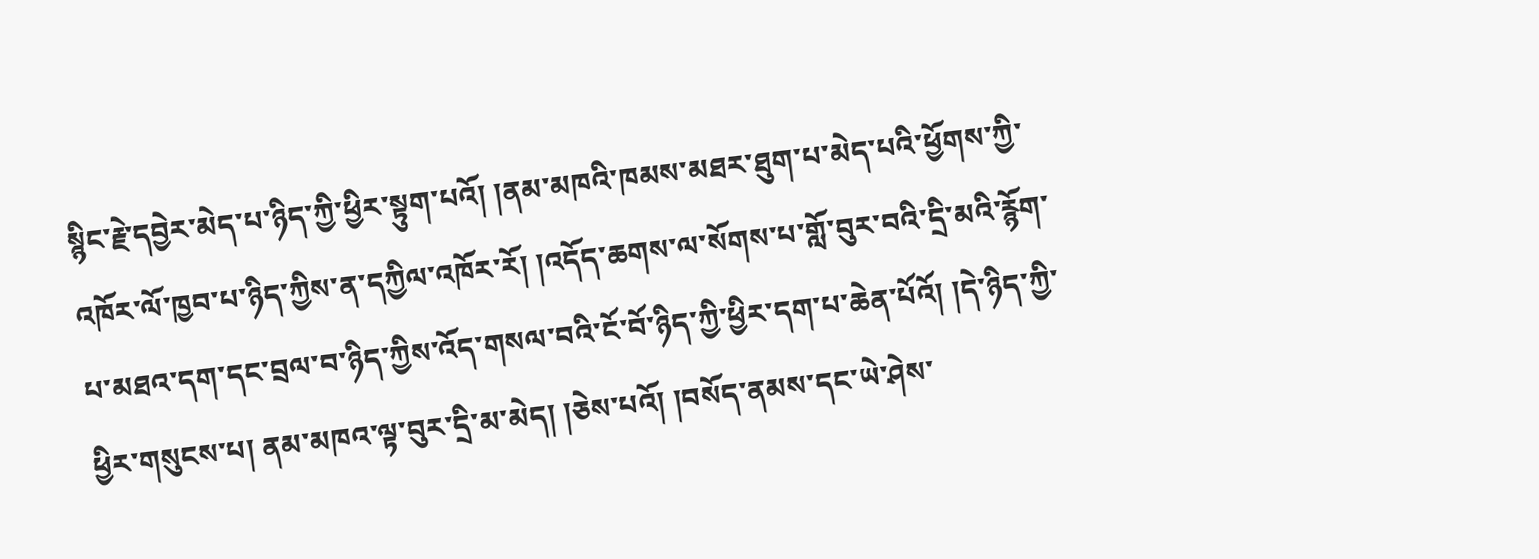སྙིང་རྗེ་དབྱེར་མེད་པ་ཉིད་ཀྱི་ཕྱིར་སྟུག་པའོ། །ནམ་མཁའི་ཁམས་མཐར་ཐུག་པ་མེད་པའི་ཕྱོགས་ཀྱི་འཁོར་ལོ་ཁྱབ་པ་ཉིད་ཀྱིས་ན་དཀྱིལ་འཁོར་རོ། །འདོད་ཆགས་ལ་སོགས་པ་གློ་བུར་བའི་དྲི་མའི་རྙོག་པ་མཐའ་དག་དང་བྲལ་བ་ཉིད་ཀྱིས་འོད་གསལ་བའི་ངོ་བོ་ཉིད་ཀྱི་ཕྱིར་དག་པ་ཆེན་པོའོ། །དེ་ཉིད་ཀྱི་ཕྱིར་གསུངས་པ། ནམ་མཁའ་ལྟ་བུར་དྲི་མ་མེད། །ཅེས་པའོ། །བསོད་ནམས་དང་ཡེ་ཤེས་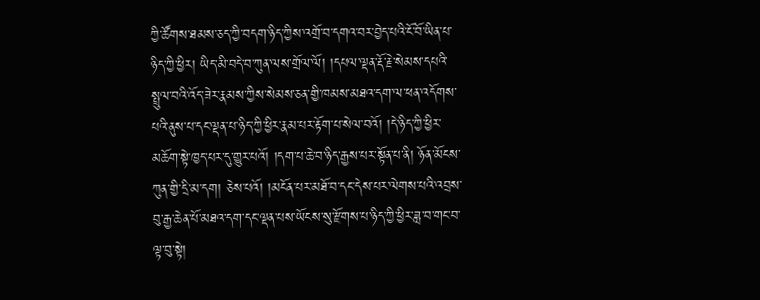ཀྱི་ཚོགས་ཐམས་ཅད་ཀྱི་བདག་ཉིད་ཀྱིས་འགྲོ་བ་དགའ་བར་བྱེད་པའི་ངོ་བོ་ཡིན་པ་ཉིད་ཀྱི་ཕྱིར། ཡིད་མི་བདེ་བ་ཀུན་ལས་གྲོལ་ལོ། །དཔལ་ལྡན་རྡོ་རྗེ་སེམས་དཔའི་སྤྲུལ་བའི་འོད་ཟེར་རྣམས་ཀྱིས་སེམས་ཅན་གྱི་ཁམས་མཐའ་དག་ལ་ཕན་འདོགས་པའི་ནུས་པ་དང་ལྡན་པ་ཉིད་ཀྱི་ཕྱིར་རྣམ་པར་རྟོག་པ་སེལ་བའོ། །དེ་ཉིད་ཀྱི་ཕྱིར་མཆོག་སྟེ་ཁྱད་པར་དུ་གྱུར་པའོ། །དག་པ་ཆེ་བ་ཉིད་རྒྱས་པར་སྟོན་པ་ནི། ཉོན་མོངས་ཀུན་གྱི་དྲི་མ་དག། ཅེས་པའོ། །མངོན་པར་མཐོ་བ་དང་དེས་པར་ལེགས་པའི་འབྲས་བུ་རྒྱ་ཆེན་པོ་མཐའ་དག་དང་ལྡན་པས་ཡོངས་སུ་རྫོགས་པ་ཉིད་ཀྱི་ཕྱིར་ཟླ་བ་གང་བ་ལྟ་བུ་སྟེ།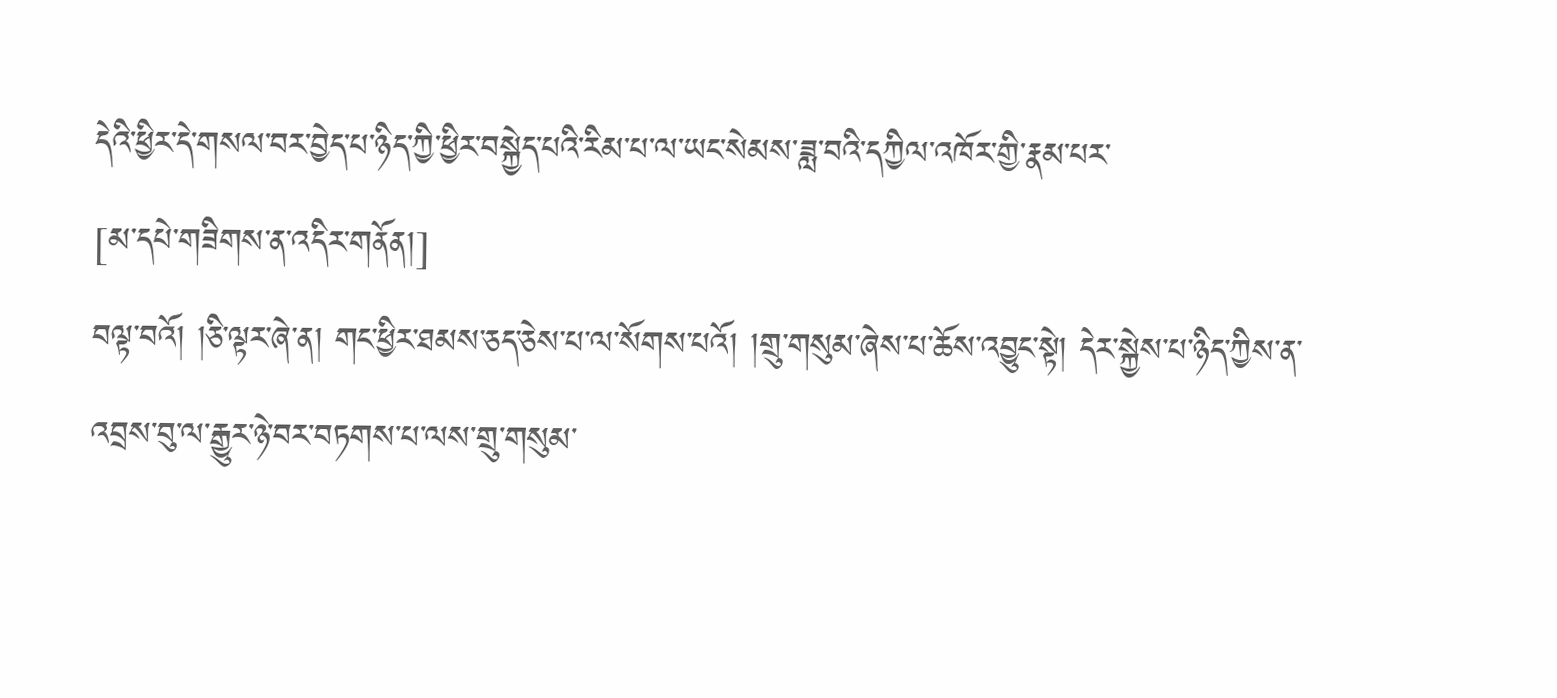དེའི་ཕྱིར་དེ་གསལ་བར་བྱེད་པ་ཉིད་ཀྱི་ཕྱིར་བསྐྱེད་པའི་རིམ་པ་ལ་ཡང་སེམས་ཟླ་བའི་དཀྱིལ་འཁོར་གྱི་རྣམ་པར་
[མ་དཔེ་གཟིགས་ན་འདིར་གནོན།]
བལྟ་བའོ། །ཅི་ལྟར་ཞེ་ན། གང་ཕྱིར་ཐམས་ཅད་ཅེས་པ་ལ་སོགས་པའོ། །གྲུ་གསུམ་ཞེས་པ་ཆོས་འབྱུང་སྟེ། དེར་སྐྱེས་པ་ཉིད་ཀྱིས་ན་འབྲས་བུ་ལ་རྒྱུར་ཉེ་བར་བཏགས་པ་ལས་གྲུ་གསུམ་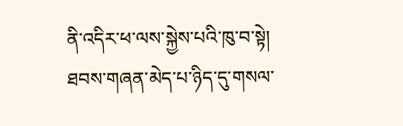ནི་འདིར་ཕ་ལས་སྐྱེས་པའི་ཁུ་བ་སྟེ། ཐབས་གཞན་མེད་པ་ཉིད་དུ་གསལ་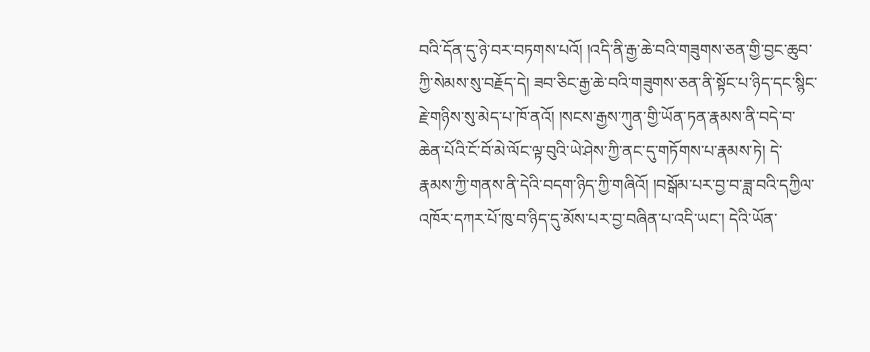བའི་དོན་དུ་ཉེ་བར་བཏགས་པའོ། །འདི་ནི་རྒྱ་ཆེ་བའི་གཟུགས་ཅན་གྱི་བྱང་ཆུབ་ཀྱི་སེམས་སུ་བརྗོད་དེ། ཟབ་ཅིང་རྒྱ་ཆེ་བའི་གཟུགས་ཅན་ནི་སྟོང་པ་ཉིད་དང་སྙིང་རྗེ་གཉིས་སུ་མེད་པ་ཁོ་ནའོ། །སངས་རྒྱས་ཀུན་གྱི་ཡོན་ཏན་རྣམས་ནི་བདེ་བ་ཆེན་པོའི་ངོ་བོ་མེ་ལོང་ལྟ་བུའི་ཡེ་ཤེས་ཀྱི་ནང་དུ་གཏོགས་པ་རྣམས་ཏེ། དེ་རྣམས་ཀྱི་གནས་ནི་དེའི་བདག་ཉིད་ཀྱི་གཞིའོ། །བསྒོམ་པར་བྱ་བ་ཟླ་བའི་དཀྱིལ་འཁོར་དཀར་པོ་ཁུ་བ་ཉིད་དུ་མོས་པར་བྱ་བཞིན་པ་འདི་ཡང་། དེའི་ཡོན་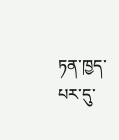ཏན་ཁྱད་པར་དུ་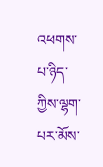འཕགས་པ་ཉིད་ཀྱིས་ལྷག་པར་མོས་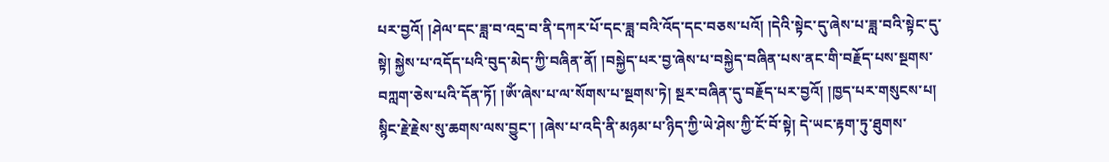པར་བྱའོ། །ཤེལ་དང་ཟླ་བ་འདྲ་བ་ནི་དཀར་པོ་དང་ཟླ་བའི་འོད་དང་བཅས་པའོ། །དེའི་སྟེང་དུ་ཞེས་པ་ཟླ་བའི་སྟེང་དུ་སྟེ། སྐྱེས་པ་འདོད་པའི་བུད་མེད་ཀྱི་བཞིན་ནོ། །བསྐྱེད་པར་བྱ་ཞེས་པ་བསྐྱེད་བཞིན་པས་ནང་གི་བརྗོད་པས་སྔགས་བཀླག་ཅེས་པའི་དོན་ཏོ། །ཨོཾ་ཞེས་པ་ལ་སོགས་པ་སྔགས་ཏེ། སྔར་བཞིན་དུ་བརྗོད་པར་བྱའོ། །ཁྱད་པར་གསུངས་པ། སྙིང་རྗེ་རྗེས་སུ་ཆགས་ལས་བྱུང་། །ཞེས་པ་འདི་ནི་མཉམ་པ་ཉིད་ཀྱི་ཡེ་ཤེས་ཀྱི་ངོ་བོ་སྟེ། དེ་ཡང་རྟག་ཏུ་ཐུགས་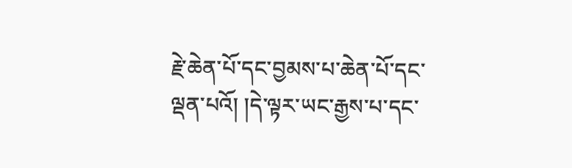རྗེ་ཆེན་པོ་དང་བྱམས་པ་ཆེན་པོ་དང་ལྡན་པའོ། །དེ་ལྟར་ཡང་རྒྱས་པ་དང་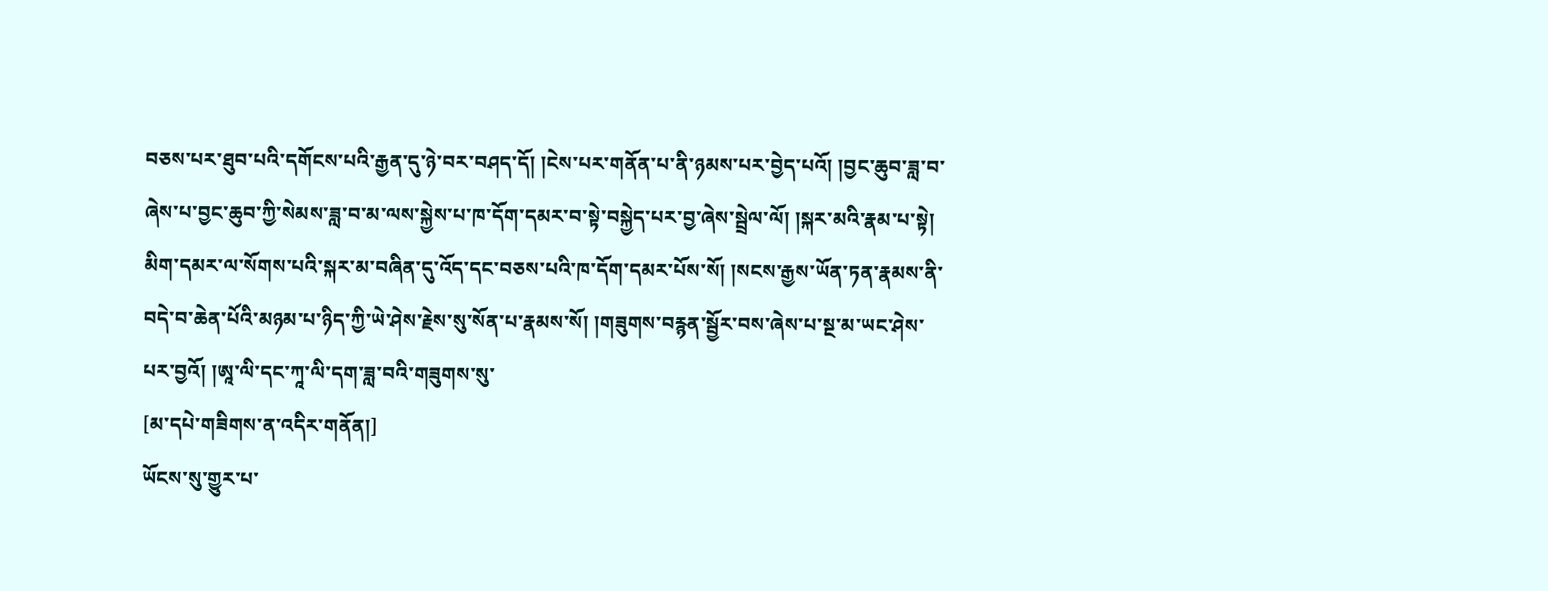བཅས་པར་ཐུབ་པའི་དགོངས་པའི་རྒྱན་དུ་ཉེ་བར་བཤད་དོ། །ངེས་པར་གནོན་པ་ནི་ཉམས་པར་བྱེད་པའོ། །བྱང་ཆུབ་ཟླ་བ་ཞེས་པ་བྱང་ཆུབ་ཀྱི་སེམས་ཟླ་བ་མ་ལས་སྐྱེས་པ་ཁ་དོག་དམར་བ་སྟེ་བསྐྱེད་པར་བྱ་ཞེས་སྦྲེལ་ལོ། །སྐར་མའི་རྣམ་པ་སྟེ། མིག་དམར་ལ་སོགས་པའི་སྐར་མ་བཞིན་དུ་འོད་དང་བཅས་པའི་ཁ་དོག་དམར་པོས་སོ། །སངས་རྒྱས་ཡོན་ཏན་རྣམས་ནི་བདེ་བ་ཆེན་པོའི་མཉམ་པ་ཉིད་ཀྱི་ཡེ་ཤེས་རྗེས་སུ་སོན་པ་རྣམས་སོ། །གཟུགས་བརྙན་སྦྱོར་བས་ཞེས་པ་སྔ་མ་ཡང་ཤེས་པར་བྱའོ། །ཨཱ་ལི་དང་ཀཱ་ལི་དག་ཟླ་བའི་གཟུགས་སུ་
[མ་དཔེ་གཟིགས་ན་འདིར་གནོན།]
ཡོངས་སུ་གྱུར་པ་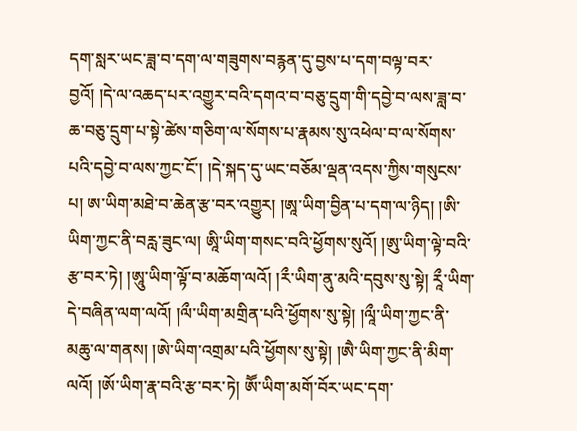དག་སླར་ཡང་ཟླ་བ་དག་ལ་གཟུགས་བརྙན་དུ་བྱས་པ་དག་བལྟ་བར་བྱའོ། །དེ་ལ་འཆད་པར་འགྱུར་བའི་དགའ་བ་བཅུ་དྲུག་གི་དབྱེ་བ་ལས་ཟླ་བ་ཆ་བཅུ་དྲུག་པ་སྟེ་ཚེས་གཅིག་ལ་སོགས་པ་རྣམས་སུ་འཕེལ་བ་ལ་སོགས་པའི་དབྱེ་བ་ལས་ཀྱང་ངོ་། །དེ་སྐད་དུ་ཡང་བཅོམ་ལྡན་འདས་ཀྱིས་གསུངས་པ། ཨ་ཡིག་མཐེ་བ་ཆེན་རྩ་བར་འགྱུར། །ཨཱ་ཡིག་བྱིན་པ་དག་ལ་ཉིད། །ཨི་ཡིག་ཀྱང་ནི་བརླ་ཟུང་ལ། ཨཱི་ཡིག་གསང་བའི་ཕྱོགས་སུའོ། །ཨུ་ཡིག་ལྟེ་བའི་རྩ་བར་ཏེ། །ཨཱུ་ཡིག་ལྟོ་བ་མཆོག་ལའོ། །རྀ་ཡིག་ནུ་མའི་དབུས་སུ་སྟེ། རཱྀ་ཡིག་དེ་བཞིན་ལག་ལའོ། །ལྀ་ཡིག་མགྲིན་པའི་ཕྱོགས་སུ་སྟེ། །ལཱྀ་ཡིག་ཀྱང་ནི་མཆུ་ལ་གནས། །ཨེ་ཡིག་འགྲམ་པའི་ཕྱོགས་སུ་སྟེ། །ཨཻ་ཡིག་ཀྱང་ནི་མིག་ལའོ། །ཨོ་ཡིག་རྣ་བའི་རྩ་བར་ཏེ། ཨཽ་ཡིག་མགོ་བོར་ཡང་དག་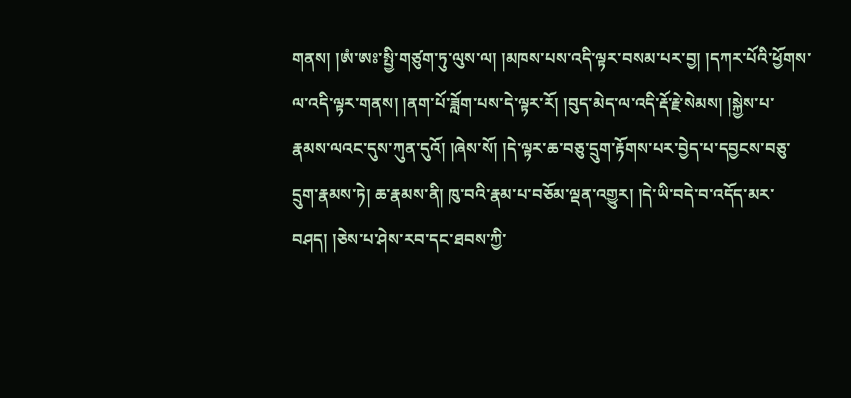གནས། །ཨཾ་ཨཿ་སྤྱི་གཙུག་ཏུ་ལུས་ལ། །མཁས་པས་འདི་ལྟར་བསམ་པར་བྱ། །དཀར་པོའི་ཕྱོགས་ལ་འདི་ལྟར་གནས། །ནག་པོ་ཟློག་པས་དེ་ལྟར་རོ། །བུད་མེད་ལ་འདི་རྡོ་རྗེ་སེམས། །སྐྱེས་པ་རྣམས་ལའང་དུས་ཀུན་དུའོ། །ཞེས་སོ། །དེ་ལྟར་ཆ་བཅུ་དྲུག་རྟོགས་པར་བྱེད་པ་དབྱངས་བཅུ་དྲུག་རྣམས་ཏེ། ཆ་རྣམས་ནི། ཁུ་བའི་རྣམ་པ་བཅོམ་ལྡན་འགྱུར། །དེ་ཡི་བདེ་བ་འདོད་མར་བཤད། །ཅེས་པ་ཤེས་རབ་དང་ཐབས་ཀྱི་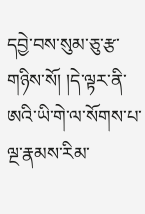དབྱེ་བས་སུམ་ཅུ་རྩ་གཉིས་སོ། །དེ་ལྟར་ནི་ཨའི་ཡི་གེ་ལ་སོགས་པ་ལྔ་རྣམས་རིམ་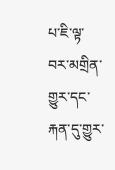པ་ཇི་ལྟ་བར་མགྲིན་གྱུར་དང་རྐན་དུ་གྱུར་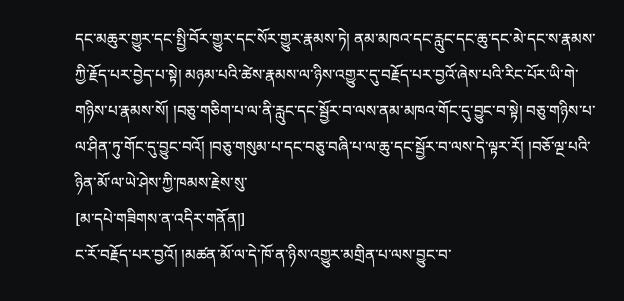དང་མཆུར་གྱུར་དང་སྤྱི་བོར་གྱུར་དང་སོར་གྱུར་རྣམས་ཏེ། ནམ་མཁའ་དང་རླུང་དང་ཆུ་དང་མེ་དང་ས་རྣམས་ཀྱི་རྗོད་པར་བྱེད་པ་སྟེ། མཉམ་པའི་ཚེས་རྣམས་ལ་ཉིས་འགྱུར་དུ་བརྗོད་པར་བྱའོ་ཞེས་པའི་རིང་པོར་ཡི་གེ་གཉིས་པ་རྣམས་སོ། །བཅུ་གཅིག་པ་ལ་ནི་རླུང་དང་སྦྱོར་བ་ལས་ནམ་མཁའ་གོང་དུ་བྱུང་བ་སྟེ། བཅུ་གཉིས་པ་ལ་ཤིན་ཏུ་གོང་དུ་བྱུང་བའོ། །བཅུ་གསུམ་པ་དང་བཅུ་བཞི་པ་ལ་ཆུ་དང་སྦྱོར་བ་ལས་དེ་ལྟར་རོ། །བཅོ་ལྔ་པའི་ཉིན་མོ་ལ་ཡེ་ཤེས་ཀྱི་ཁམས་རྗེས་སུ་
[མ་དཔེ་གཟིགས་ན་འདིར་གནོན།]
ང་རོ་བརྗོད་པར་བྱའོ། །མཚན་མོ་ལ་དེ་ཁོ་ན་ཉིས་འགྱུར་མགྲིན་པ་ལས་བྱུང་བ་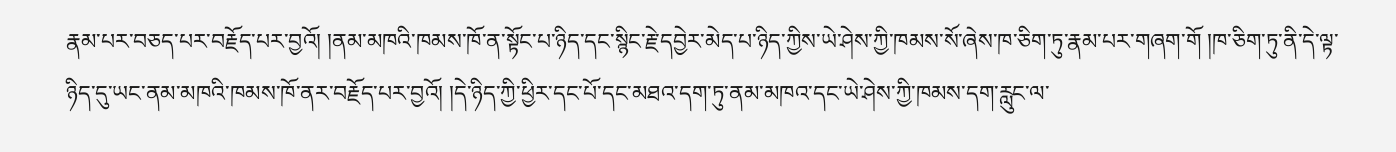རྣམ་པར་བཅད་པར་བརྗོད་པར་བྱའོ། །ནམ་མཁའི་ཁམས་ཁོ་ན་སྟོང་པ་ཉིད་དང་སྙིང་རྗེ་དབྱེར་མེད་པ་ཉིད་ཀྱིས་ཡེ་ཤེས་ཀྱི་ཁམས་སོ་ཞེས་ཁ་ཅིག་ཏུ་རྣམ་པར་གཞག་གོ །ཁ་ཅིག་ཏུ་ནི་དེ་ལྟ་ཉིད་དུ་ཡང་ནམ་མཁའི་ཁམས་ཁོ་ནར་བརྗོད་པར་བྱའོ། །དེ་ཉིད་ཀྱི་ཕྱིར་དང་པོ་དང་མཐའ་དག་ཏུ་ནམ་མཁའ་དང་ཡེ་ཤེས་ཀྱི་ཁམས་དག་རླུང་ལ་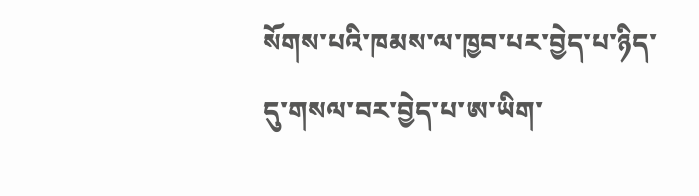སོགས་པའི་ཁམས་ལ་ཁྱབ་པར་བྱེད་པ་ཉིད་དུ་གསལ་བར་བྱེད་པ་ཨ་ཡིག་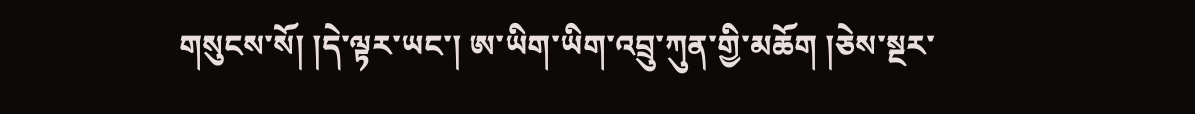གསུངས་སོ། །དེ་ལྟར་ཡང་། ཨ་ཡིག་ཡིག་འབྲུ་ཀུན་གྱི་མཆོག །ཅེས་སྔར་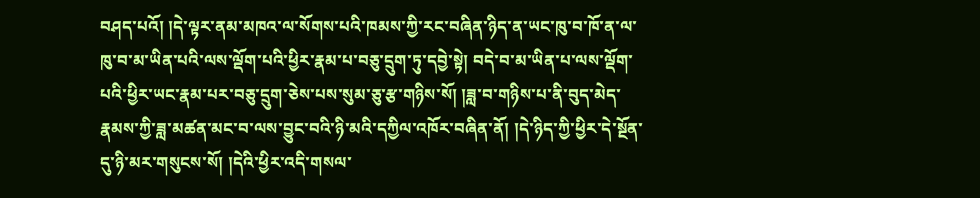བཤད་པའོ། །དེ་ལྟར་ནམ་མཁའ་ལ་སོགས་པའི་ཁམས་ཀྱི་རང་བཞིན་ཉིད་ན་ཡང་ཁུ་བ་ཁོ་ན་ལ་ཁུ་བ་མ་ཡིན་པའི་ལས་ལྡོག་པའི་ཕྱིར་རྣམ་པ་བཅུ་དྲུག་ཏུ་དབྱེ་སྟེ། བདེ་བ་མ་ཡིན་པ་ལས་ལྡོག་པའི་ཕྱིར་ཡང་རྣམ་པར་བཅུ་དྲུག་ཅེས་པས་སུམ་ཅུ་རྩ་གཉིས་སོ། །ཟླ་བ་གཉིས་པ་ནི་བུད་མེད་རྣམས་ཀྱི་ཟླ་མཚན་མང་བ་ལས་བྱུང་བའི་ཉི་མའི་དཀྱིལ་འཁོར་བཞིན་ནོ། །དེ་ཉིད་ཀྱི་ཕྱིར་དེ་སྔོན་དུ་ཉི་མར་གསུངས་སོ། །དེའི་ཕྱིར་འདི་གསལ་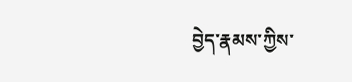བྱེད་རྣམས་ཀྱིས་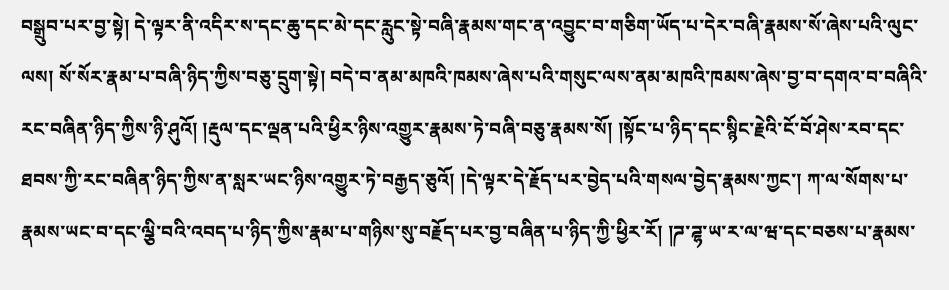བསྒྲུབ་པར་བྱ་སྟེ། དེ་ལྟར་ནི་འདིར་ས་དང་ཆུ་དང་མེ་དང་རླུང་སྟེ་བཞི་རྣམས་གང་ན་འབྱུང་བ་གཅིག་ཡོད་པ་དེར་བཞི་རྣམས་སོ་ཞེས་པའི་ལུང་ལས། སོ་སོར་རྣམ་པ་བཞི་ཉིད་ཀྱིས་བཅུ་དྲུག་སྟེ། བདེ་བ་ནམ་མཁའི་ཁམས་ཞེས་པའི་གསུང་ལས་ནམ་མཁའི་ཁམས་ཞེས་བྱ་བ་དགའ་བ་བཞིའི་རང་བཞིན་ཉིད་ཀྱིས་ཉི་ཤུའོ། །རྡུལ་དང་ལྡན་པའི་ཕྱིར་ཉིས་འགྱུར་རྣམས་ཏེ་བཞི་བཅུ་རྣམས་སོ། །སྟོང་པ་ཉིད་དང་སྙིང་རྗེའི་ངོ་བོ་ཤེས་རབ་དང་ཐབས་ཀྱི་རང་བཞིན་ཉིད་ཀྱིས་ན་སླར་ཡང་ཉིས་འགྱུར་ཏེ་བརྒྱད་ཅུའོ། །དེ་ལྟར་དེ་རྗོད་པར་བྱེད་པའི་གསལ་བྱེད་རྣམས་ཀྱང་། ཀ་ལ་སོགས་པ་རྣམས་ཡང་བ་དང་ལྕི་བའི་འབད་པ་ཉིད་ཀྱིས་རྣམ་པ་གཉིས་སུ་བརྗོད་པར་བྱ་བཞིན་པ་ཉིད་ཀྱི་ཕྱིར་རོ། །ཌ་ཌྷ་ཡ་ར་ལ་ཝ་དང་བཅས་པ་རྣམས་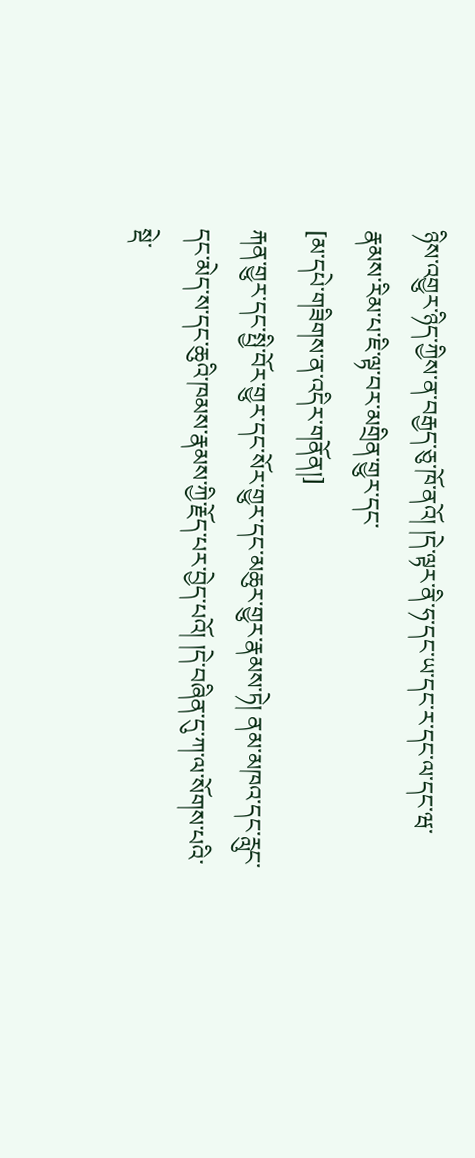ཉིས་འགྱུར་ཉིད་ཀྱིས་ན་བརྒྱད་ཅུ་ཁོ་ནའོ། །དེ་ལྟར་ནི་ཧ་དང་ཡ་དང་ར་དང་ལ་དང་ཝ་རྣམས་རིམ་པ་ཇི་ལྟ་བར་མགྲིན་གྱུར་དང་
[མ་དཔེ་གཟིགས་ན་འདིར་གནོན།]
རྐན་གྱུར་དང་སྤྱི་བོར་གྱུར་དང་སོར་གྱུར་དང་མཆུར་གྱུར་རྣམས་ཏེ། ནམ་མཁའ་དང་རླུང་དང་མེད་ས་དང་ཆུའི་ཁམས་རྣམས་ཀྱི་རྗོད་པར་བྱེད་པའོ། །དེ་བཞིན་དུ་ཀ་ལ་སོགས་པའི་སྡེ་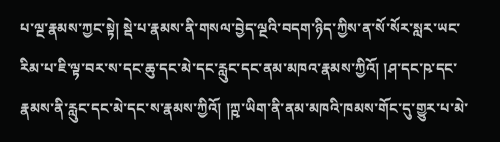པ་ལྔ་རྣམས་ཀྱང་སྟེ། སྡེ་པ་རྣམས་ནི་གསལ་བྱེད་ལྔའི་བདག་ཉིད་ཀྱིས་ན་སོ་སོར་སླར་ཡང་རིམ་པ་ཇི་ལྟ་བར་ས་དང་ཆུ་དང་མེ་དང་རླུང་དང་ནམ་མཁའ་རྣམས་ཀྱིའོ། །ཤ་དང་ཥ་དང་རྣམས་ནི་རླུང་དང་མེ་དང་ས་རྣམས་ཀྱིའོ། །ཀྵ་ཡིག་ནི་ནམ་མཁའི་ཁམས་གོང་དུ་གྱུར་པ་མེ་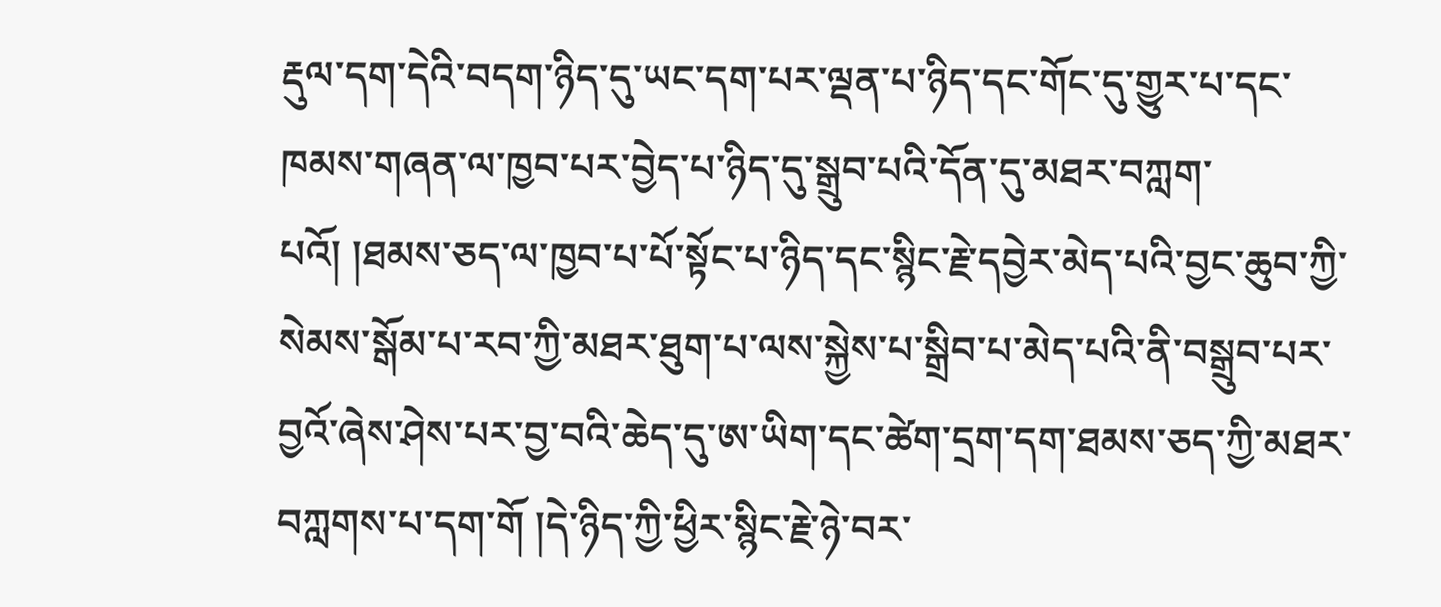རྡུལ་དག་དེའི་བདག་ཉིད་དུ་ཡང་དག་པར་ལྡན་པ་ཉིད་དང་གོང་དུ་གྱུར་པ་དང་ཁམས་གཞན་ལ་ཁྱབ་པར་བྱེད་པ་ཉིད་དུ་སྒྲུབ་པའི་དོན་དུ་མཐར་བཀླག་པའོ། །ཐམས་ཅད་ལ་ཁྱབ་པ་པོ་སྟོང་པ་ཉིད་དང་སྙིང་རྗེ་དབྱེར་མེད་པའི་བྱང་ཆུབ་ཀྱི་སེམས་སྒོམ་པ་རབ་ཀྱི་མཐར་ཐུག་པ་ལས་སྐྱེས་པ་སྒྲིབ་པ་མེད་པའི་ནི་བསྒྲུབ་པར་བྱའོ་ཞེས་ཤེས་པར་བྱ་བའི་ཆེད་དུ་ཨ་ཡིག་དང་ཚེག་དྲག་དག་ཐམས་ཅད་ཀྱི་མཐར་བཀླགས་པ་དག་གོ །དེ་ཉིད་ཀྱི་ཕྱིར་སྙིང་རྗེ་ཉེ་བར་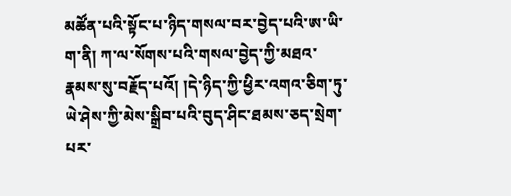མཚོན་པའི་སྟོང་པ་ཉིད་གསལ་བར་བྱེད་པའི་ཨ་ཡི་ག་ནི། ཀ་ལ་སོགས་པའི་གསལ་བྱེད་ཀྱི་མཐའ་རྣམས་སུ་བརྗོད་པའོ། །དེ་ཉིད་ཀྱི་ཕྱིར་འགའ་ཅིག་ཏུ་ཡེ་ཤེས་ཀྱི་མེས་སྒྲིབ་པའི་བུད་ཤིང་ཐམས་ཅད་སྲེག་པར་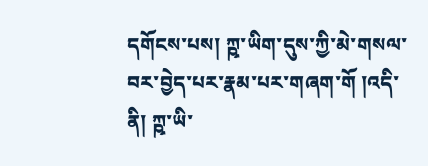དགོངས་པས། ཀྵ་ཡིག་དུས་ཀྱི་མེ་གསལ་བར་བྱེད་པར་རྣམ་པར་གཞག་གོ །འདི་ནི། ཀྵ་ཡི་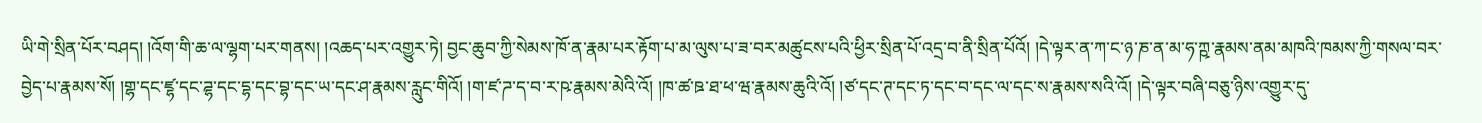ཡི་གེ་སྲིན་པོར་བཤད། །འོག་གི་ཆ་ལ་ལྷག་པར་གནས། །འཆད་པར་འགྱུར་ཏེ། བྱང་ཆུབ་ཀྱི་སེམས་ཁོ་ན་རྣམ་པར་རྟོག་པ་མ་ལུས་པ་ཟ་བར་མཚུངས་པའི་ཕྱིར་སྲིན་པོ་འདྲ་བ་ནི་སྲིན་པོའོ། །དེ་ལྟར་ན་ཀ་ང་ཉ་ཎ་ན་མ་ཧ་ཀྵ་རྣམས་ནམ་མཁའི་ཁམས་ཀྱི་གསལ་བར་བྱེད་པ་རྣམས་སོ། །གྷ་དང་ཛྷ་དང་ཌྷ་དང་དྷ་དང་བྷ་དང་ཡ་དང་ཤ་རྣམས་རླུང་གིའོ། །ག་ཛ་ཌ་ད་བ་ར་ཥ་རྣམས་མེའི་འོ། །ཁ་ཚ་ཋ་ཐ་ཕ་ཝ་རྣམས་ཆུའི་འོ། །ཙ་དང་ཊ་དང་ཏ་དང་བ་དང་ལ་དང་ས་རྣམས་སའི་འོ། །དེ་ལྟར་བཞི་བཅུ་ཉིས་འགྱུར་དུ་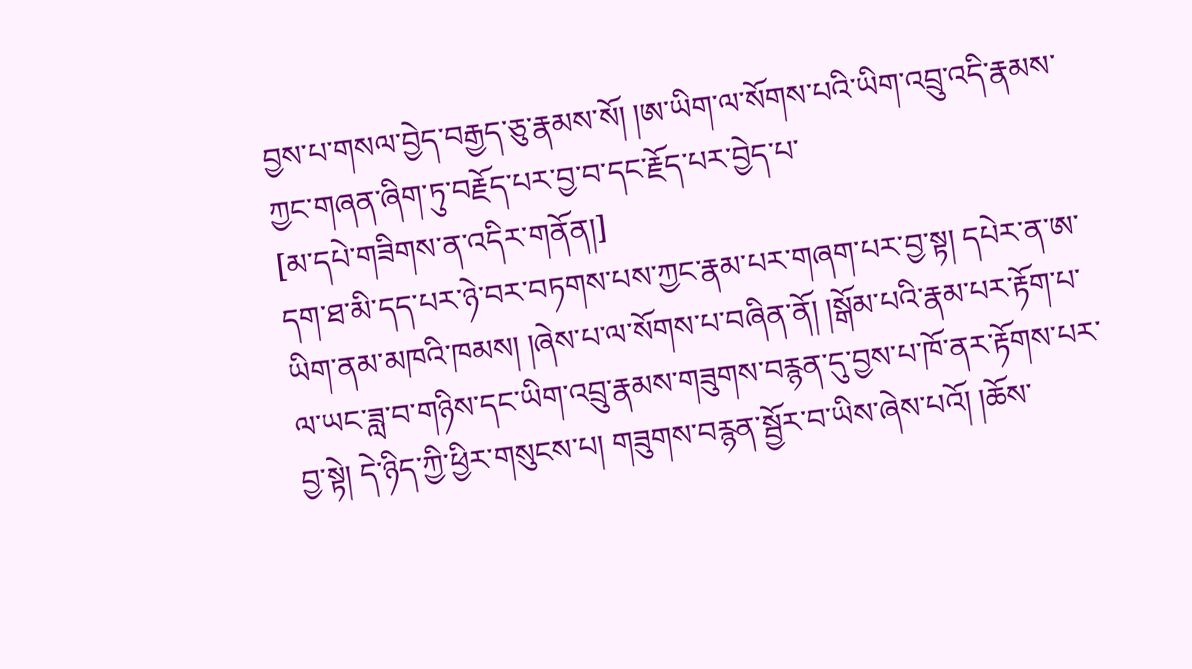བྱས་པ་གསལ་བྱེད་བརྒྱད་ཅུ་རྣམས་སོ། །ཨ་ཡིག་ལ་སོགས་པའི་ཡིག་འབྲུ་འདི་རྣམས་ཀྱང་གཞན་ཞིག་ཏུ་བརྗོད་པར་བྱ་བ་དང་རྗོད་པར་བྱེད་པ་
[མ་དཔེ་གཟིགས་ན་འདིར་གནོན།]
དག་ཐ་མི་དད་པར་ཉེ་བར་བཏགས་པས་ཀྱང་རྣམ་པར་གཞག་པར་བྱ་སྟ། དཔེར་ན་ཨ་ཡིག་ནམ་མཁའི་ཁམས། །ཞེས་པ་ལ་སོགས་པ་བཞིན་ནོ། །སྒོམ་པའི་རྣམ་པར་རྟོག་པ་ལ་ཡང་ཟླ་བ་གཉིས་དང་ཡིག་འབྲུ་རྣམས་གཟུགས་བརྙན་དུ་བྱས་པ་ཁོ་ནར་རྟོགས་པར་བྱ་སྟེ། དེ་ཉིད་ཀྱི་ཕྱིར་གསུངས་པ། གཟུགས་བརྙན་སྦྱོར་བ་ཡིས་ཞེས་པའོ། །ཆོས་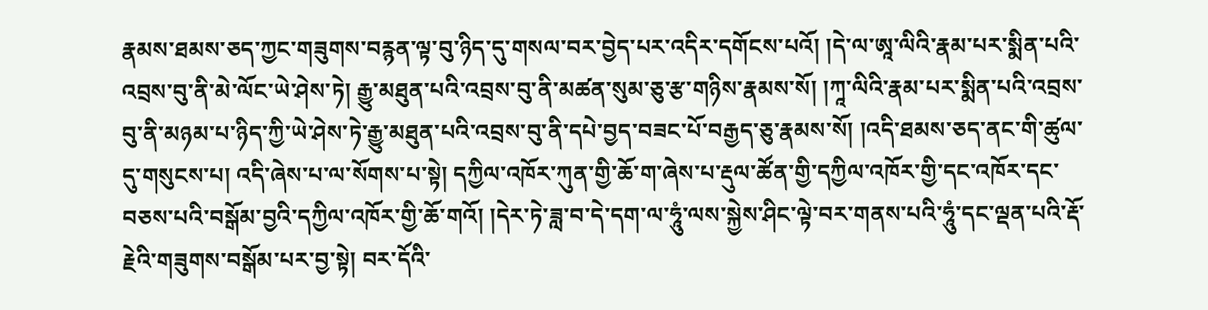རྣམས་ཐམས་ཅད་ཀྱང་གཟུགས་བརྙན་ལྟ་བུ་ཉིད་དུ་གསལ་བར་བྱེད་པར་འདིར་དགོངས་པའོ། །དེ་ལ་ཨཱ་ལིའི་རྣམ་པར་སྨིན་པའི་འབྲས་བུ་ནི་མེ་ལོང་ཡེ་ཤེས་ཏེ། རྒྱུ་མཐུན་པའི་འབྲས་བུ་ནི་མཚན་སུམ་ཅུ་རྩ་གཉིས་རྣམས་སོ། །ཀཱ་ལིའི་རྣམ་པར་སྨིན་པའི་འབྲས་བུ་ནི་མཉམ་པ་ཉིད་ཀྱི་ཡེ་ཤེས་ཏེ་རྒྱུ་མཐུན་པའི་འབྲས་བུ་ནི་དཔེ་བྱད་བཟང་པོ་བརྒྱད་ཅུ་རྣམས་སོ། །འདི་ཐམས་ཅད་ནང་གི་ཚུལ་དུ་གསུངས་པ། འདི་ཞེས་པ་ལ་སོགས་པ་སྟེ། དཀྱིལ་འཁོར་ཀུན་གྱི་ཆོ་ག་ཞེས་པ་རྡུལ་ཚོན་གྱི་དཀྱིལ་འཁོར་གྱི་དང་འཁོར་དང་བཅས་པའི་བསྒོམ་བྱའི་དཀྱིལ་འཁོར་གྱི་ཆོ་གའོ། །དེར་ཏེ་ཟླ་བ་དེ་དག་ལ་ཧཱུཾ་ལས་སྐྱེས་ཤིང་ལྟེ་བར་གནས་པའི་ཧཱུཾ་དང་ལྡན་པའི་རྡོ་རྗེའི་གཟུགས་བསྒོམ་པར་བྱ་སྟེ། བར་དོའི་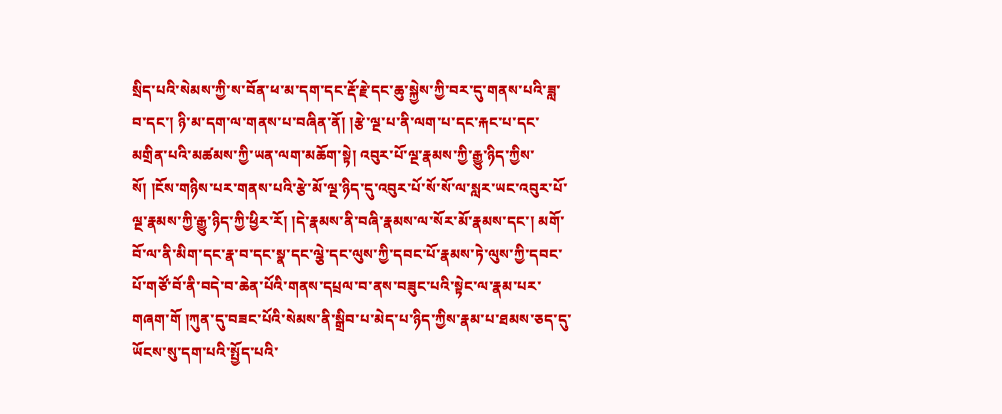སྲིད་པའི་སེམས་ཀྱི་ས་བོན་ཕ་མ་དག་དང་རྡོ་རྗེ་དང་ཆུ་སྐྱེས་ཀྱི་བར་དུ་གནས་པའི་ཟླ་བ་དང་། ཉི་མ་དག་ལ་གནས་པ་བཞིན་ནོ། །རྩེ་ལྔ་པ་ནི་ལག་པ་དང་རྐང་པ་དང་མགྲིན་པའི་མཚམས་ཀྱི་ཡན་ལག་མཆོག་སྟེ། འབུར་པོ་ལྔ་རྣམས་ཀྱི་རྒྱུ་ཉིད་ཀྱིས་སོ། །ངོས་གཉིས་པར་གནས་པའི་རྩེ་མོ་ལྔ་ཉིད་དུ་འབུར་པོ་སོ་སོ་ལ་སླར་ཡང་འབུར་པོ་ལྔ་རྣམས་ཀྱི་རྒྱུ་ཉིད་ཀྱི་ཕྱིར་རོ། །དེ་རྣམས་ནི་བཞི་རྣམས་ལ་སོར་མོ་རྣམས་དང་། མགོ་བོ་ལ་ནི་མིག་དང་རྣ་བ་དང་སྣ་དང་ལྕེ་དང་ལུས་ཀྱི་དབང་པོ་རྣམས་ཏེ་ལུས་ཀྱི་དབང་པོ་གཙོ་བོ་ནི་བདེ་བ་ཆེན་པོའི་གནས་དཔྲལ་བ་ནས་བཟུང་པའི་སྟེང་ལ་རྣམ་པར་གཞག་གོ །ཀུན་དུ་བཟང་པོའི་སེམས་ནི་སྒྲིབ་པ་མེད་པ་ཉིད་ཀྱིས་རྣམ་པ་ཐམས་ཅད་དུ་ཡོངས་སུ་དག་པའི་སྤྱོད་པའི་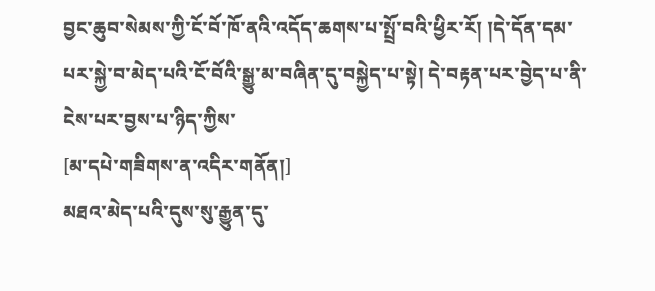བྱང་ཆུབ་སེམས་ཀྱི་ངོ་བོ་ཁོ་ནའི་འདོད་ཆགས་པ་སྤྲོ་བའི་ཕྱིར་རོ། །དེ་དོན་དམ་པར་སྐྱེ་བ་མེད་པའི་ངོ་བོའི་སྒྱུ་མ་བཞིན་དུ་བསྐྱེད་པ་སྟེ། དེ་བརྟན་པར་བྱེད་པ་ནི་ངེས་པར་བྱས་པ་ཉིད་ཀྱིས་
[མ་དཔེ་གཟིགས་ན་འདིར་གནོན།]
མཐའ་མེད་པའི་དུས་སུ་རྒྱུན་དུ་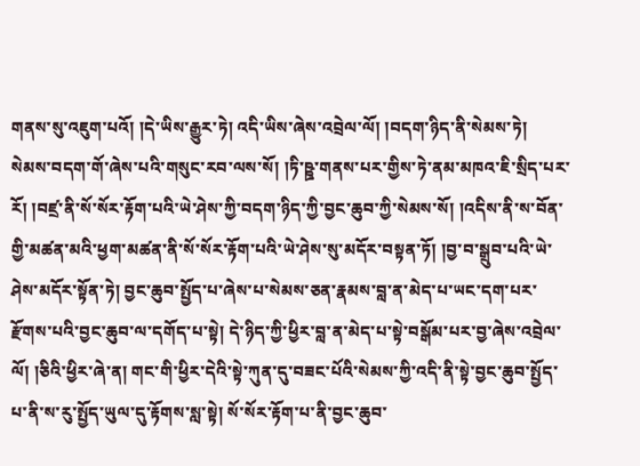གནས་སུ་འཇུག་པའོ། །དེ་ཡིས་རྒྱུར་ཏེ། འདི་ཡིས་ཞེས་འབྲེལ་ལོ། །བདག་ཉིད་ནི་སེམས་ཏེ། སེམས་བདག་གོ་ཞེས་པའི་གསུང་རབ་ལས་སོ། །ཏི་ཥྛ་གནས་པར་གྱིས་ཏེ་ནམ་མཁའ་ཇི་སྲིད་པར་རོ། །བཛྲ་ནི་སོ་སོར་རྟོག་པའི་ཡེ་ཤེས་ཀྱི་བདག་ཉིད་ཀྱི་བྱང་ཆུབ་ཀྱི་སེམས་སོ། །འདིས་ནི་ས་བོན་གྱི་མཚན་མའི་ཕྱག་མཚན་ནི་སོ་སོར་རྟོག་པའི་ཡེ་ཤེས་སུ་མདོར་བསྟན་ཏོ། །བྱ་བ་སྒྲུབ་པའི་ཡེ་ཤེས་མདོར་སྟོན་ཏེ། བྱང་ཆུབ་སྤྱོད་པ་ཞེས་པ་སེམས་ཅན་རྣམས་བླ་ན་མེད་པ་ཡང་དག་པར་རྫོགས་པའི་བྱང་ཆུབ་ལ་དགོད་པ་སྟེ། དེ་ཉིད་ཀྱི་ཕྱིར་བླ་ན་མེད་པ་སྟེ་བསྒོམ་པར་བྱ་ཞེས་འབྲེལ་ལོ། །ཅིའི་ཕྱིར་ཞེ་ན། གང་གི་ཕྱིར་དེའི་སྟེ་ཀུན་དུ་བཟང་པོའི་སེམས་ཀྱི་འདི་ནི་སྟེ་བྱང་ཆུབ་སྤྱོད་པ་ནི་ས་རུ་སྤྱོད་ཡུལ་དུ་རྟོགས་སླ་སྟེ། སོ་སོར་རྟོག་པ་ནི་བྱང་ཆུབ་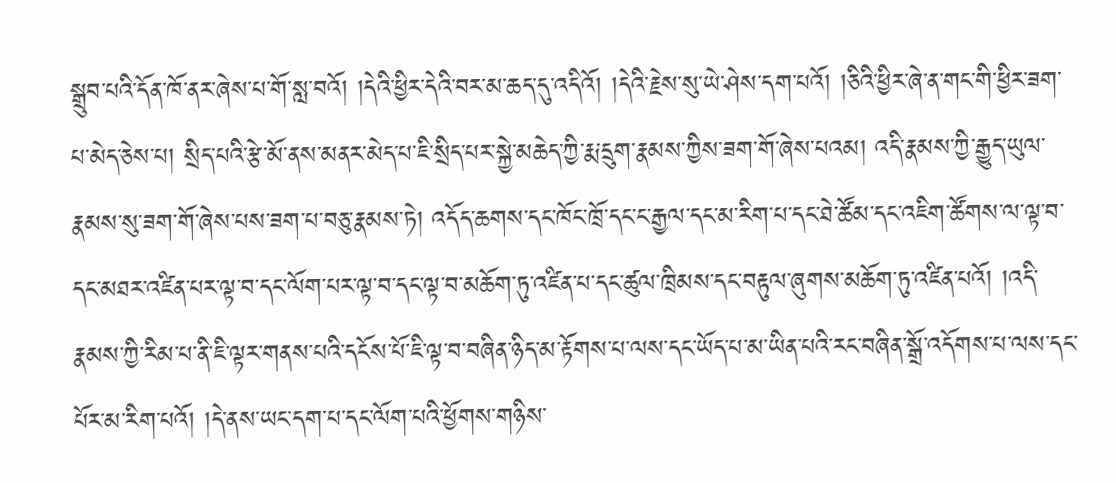སྒྲུབ་པའི་དོན་ཁོ་ནར་ཞེས་པ་གོ་སླ་བའོ། །དེའི་ཕྱིར་དེའི་བར་མ་ཆད་དུ་འདིའོ། །དེའི་རྗེས་སུ་ཡེ་ཤེས་དག་པའོ། །ཅིའི་ཕྱིར་ཞེ་ན་གང་གི་ཕྱིར་ཟག་པ་མེད་ཅེས་པ། སྲིད་པའི་རྩེ་མོ་ནས་མནར་མེད་པ་ཇི་སྲིད་པར་སྐྱེ་མཆེད་ཀྱི་རྨ་དྲུག་རྣམས་ཀྱིས་ཟག་གོ་ཞེས་པའམ། འདི་རྣམས་ཀྱི་རྒྱུད་ཡུལ་རྣམས་སུ་ཟག་གོ་ཞེས་པས་ཟག་པ་བཅུ་རྣམས་ཏེ། འདོད་ཆགས་དང་ཁོང་ཁྲོ་དང་ང་རྒྱལ་དང་མ་རིག་པ་དང་ཐེ་ཚོམ་དང་འཇིག་ཚོགས་ལ་ལྟ་བ་དང་མཐར་འཛིན་པར་ལྟ་བ་དང་ལོག་པར་ལྟ་བ་དང་ལྟ་བ་མཆོག་ཏུ་འཛིན་པ་དང་ཚུལ་ཁྲིམས་དང་བརྟུལ་ཞུགས་མཆོག་ཏུ་འཛིན་པའོ། །འདི་རྣམས་ཀྱི་རིམ་པ་ནི་ཇི་ལྟར་གནས་པའི་དངོས་པོ་ཇི་ལྟ་བ་བཞིན་ཉིད་མ་རྟོགས་པ་ལས་དང་ཡོད་པ་མ་ཡིན་པའི་རང་བཞིན་སྒྲོ་འདོགས་པ་ལས་དང་པོར་མ་རིག་པའོ། །དེ་ནས་ཡང་དག་པ་དང་ལོག་པའི་ཕྱོགས་གཉིས་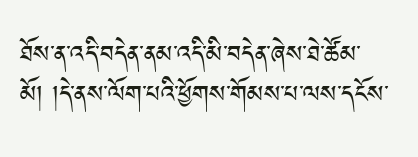ཐོས་ན་འདི་བདེན་ནམ་འདི་མི་བདེན་ཞེས་ཐེ་ཚོམ་མོ། །དེ་ནས་ལོག་པའི་ཕྱོགས་གོམས་པ་ལས་དངོས་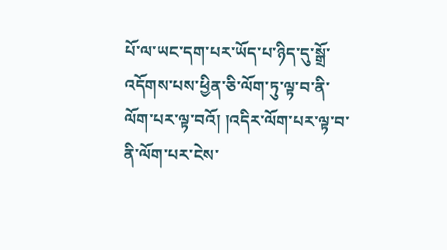པོ་ལ་ཡང་དག་པར་ཡོད་པ་ཉིད་དུ་སྒྲོ་འདོགས་པས་ཕྱིན་ཅི་ལོག་ཏུ་ལྟ་བ་ནི་ལོག་པར་ལྟ་བའོ། །འདིར་ལོག་པར་ལྟ་བ་ནི་ལོག་པར་ངེས་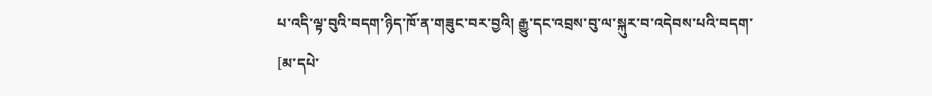པ་འདི་ལྟ་བུའི་བདག་ཉིད་ཁོ་ན་གཟུང་བར་བྱའི། རྒྱུ་དང་འབྲས་བུ་ལ་སྐུར་བ་འདེབས་པའི་བདག་
[མ་དཔེ་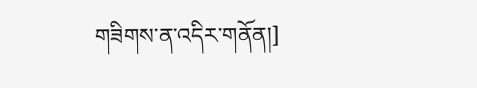གཟིགས་ན་འདིར་གནོན།]